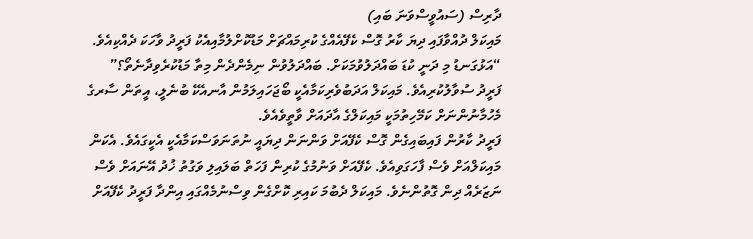ދާރިސް (ސައުވީސްވަނަ ބައި)
މައިކަލް ދުއްވާފައި ދިޔަ ކާރު ގޮސް ކެފޭއެއްގެ ކުރިމައްޗަށް މަޑުކޮށްލުމާއިއެކު ފަރީދު ވާހަކަ ދެއްކިއެވެ.
“އަޅުގަނޑު މި ދަނީ ކުޑަ ބައްދަލުވުމަކަށް. ބައްދަލުވުން ނިމެންދެން މިތާ މަޑުކުރެވިދާނެތޯ؟” ފަރީދު ސުވާލުކުރިއެވެ. މައިކަލް އަދަބުވެރިކަމާއެކީ ބޯޖަހައިލަމުން އާނއެކޭ ބުނެލީ، އީތަން ސާރގެ މެހުމާނުންނަށް ކަމޭހިތުމަކީ މައިކަލްގެ އާދައަށް ވާތީވެއެވެ.
ފަރީދު ކާރުން ފައިބައިގެން ގޮސް ކެފޭއަށް ވަންނަން ދިޔައީ ނުތަނަވަސްކަމާއެކީ އެކީގައެވެ. އެކަން މައިކަލްއަށް ވެސް ފާހަގަވިއެވެ. ކެފޭއަށް ވަނުމުގެ ކުރިން ފަހަތް ބަލައިލި ވަގުތު ޚުދު އޭނައަށް ވެސް ނަޒަރެއް ދިން ގޮތުންނެވެ. މައިކަލް ދެބުމަ ކައިރި ކޮށްގެން ވިސްނުމެއްގައި އިންދާ ފަރީދު ކެފޭއަށް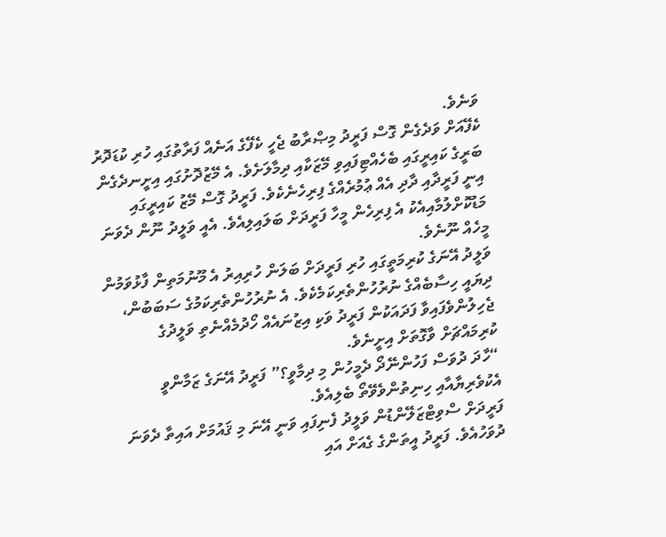ވަނެވެ.
ކެފޭއަށް ވަދެގެން ގޮސް ފަރީދު މިޞްރާބު ޖެހީ ކެފޭގެ އަނެއް ފަރާތުގައި ހުރި ކުޑަދޮރު ބަރީގެ ކައިރީގައި ބެހެއްޓިފައިވި މޭޒަކާއި ދިމާލަށެވެ. އެ މޭޒުދޮށުގައި އިށީނދެގެން އިނީ ފަރީދާއި ދާދި އެއް ޢުމުރެއްގެ ފިރިހެނެކެވެ. ފަރީދު ގޮސް މޭޒު ކައިރީގައި މަޑުކޮށްލުމާއިއެކު އެ ފިރިހެން މީހާ ފަރީދަށް ބަލައިލިއެވެ. އެއީ ވަލީދު ނޫން ދެވަނަ މީހެއް ނޫނެވެ.
ވަލީދު އޭނަގެ ކުރިމަތީގައި ހުރި ފަރީދަށް ބަލަން ހުރިއިރު އެ މޫނުމަތިން ފާޅުވަމުން ދިޔައީ ހިސާބެއްގެ ނުރުހުންތެރިކަމެކެވެ. އެ ނުރުހުންތެރިކަމުގެ ސަބަބުން، ޖެހިލުންވެފައިވާ ފަދައަކުން ފަރީދު ވަކި އިޒުނައެއް ހޯދުމެއްނެތި ވަލީދުގެ ކުރިމައްޗަށް ވާގޮތަށް އިށީނެވެ.
“ހާދަ ދުވަސް ފަހުންނޭދޯ ދެމީހުން މި ދިމާވީ؟” ފަރީދު އޭނަގެ ޒަމާންވީ އެކުވެރިޔާއާއި ހިނިތުންވެވޭތޯ ބެލިއެވެ.
ފަރީދަށް ސްވިޓްޒަލޭންޑުން ވަލީދު ފެނިފައި ވަނީ އޭނަ މި ޤައުމަށް އައިތާ ދެވަނަ ދުވަހުއެވެ. ފަރީދު އީތަންގެ ގެއަށް އައި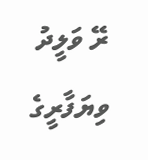ރޭ ވަލީދު ވިޔަފާރީގެ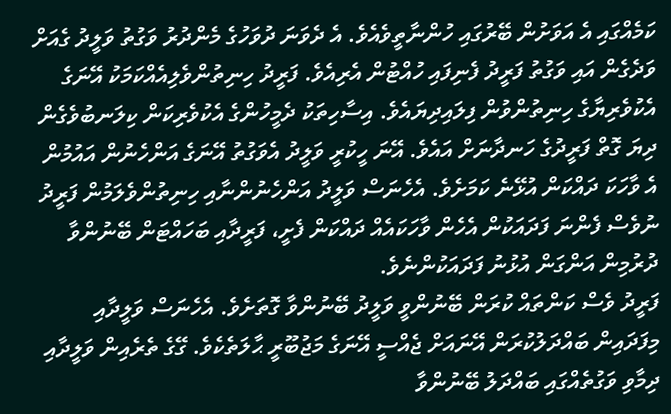ކަމެއްގައި އެ އަވަށުން ބޭރުގައި ހުންނާތީވެއެވެ. އެ ދެވަނަ ދުވަހުގެ މެންދުރު ވަގުތު ވަލީދު ގެއަށް ވަދެގެން އައި ވަގުތު ފަރީދު ފެނިފައި ހުއްޓުން އެރިއެވެ. ފަރީދު ހިނިތުންވެލިއެއްކަމަކު އޭނަގެ އެކުވެރިޔާގެ ހިނިތުންވުން ފިލައިދިޔައެވެ. އިސާހިތަކު ދެމީހުންގެ އެކުވެރިކަން ކިލަނބުވެގެން ދިޔަ ގޮތް ފަރީދުގެ ހަނދާނަށް އައެވެ. އޭނަ ހީކުރީ ވަލީދު އެވަގުތު އޭނަގެ އަންހެނުން އައުމުން އެ ވާހަކަ ދައްކަން އުޅޭނެ ކަމަށެވެ. އެހެނަސް ވަލީދު އަންހެނުންނާއި ހިނިތުންވެލަމުން ފަރީދު ނުވެސް ފެންނަ ފަދައަކުން އެހެން ވާހަކައެއް ދައްކަން ފެށީ، ފަރީދާއި ބަހައްޓަން ބޭނުންވާ ދުރުމިން އަންގަން އުޅުނު ފަދައަކުންނެވެ.
ފަރީދު ވެސް ކަންތައް ކުރަން ބޭނުންވީ ވަލީދު ބޭނުންވާ ގޮތަށެވެ. އެހެނަސް ވަލީދާއި މިފަދައިން ބައްދަލުކުރަން އޭނައަށް ޖެއްސީ އޭނަގެ މަޖުބޫރީ ޙާލަތެކެވެ. ގޭގެ ތެރެއިން ވަލީދާއި ދިމާވި ވަގުތެއްގައި ބައްދަލު ބޭނުންވާ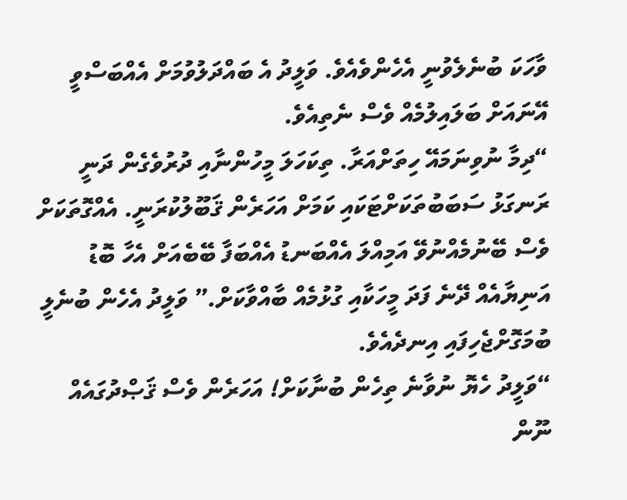ވާހަކަ ބުނެލެވުނީ އެހެންވެއެވެ. ވަލީދު އެ ބައްދަލުވުމަށް އެއްބަސްވީ އޭނައަށް ބަލައިލުމެއް ވެސް ނެތިއެވެ.
“ދިމާ ނުވިނަމައޭ ހިތަށްއަރާ. ތިކަހަލަ މީހުންނާއި ދުރުވެގެން ދަނީ ރަނގަޅު ސަބަބުތަކަށްޓަކައި ކަމަށް އަހަރެން ޤަބޫލުކުރަނީ. އެއްގޮތަކަށް ވެސް ބޭނުމެއްނުވޭ އަމިއްލަ އެއްބަނޑު އެއްބަފާ ބޭބެއަށް އެހާ ބޮޑު އަނިޔާއެއް ދޭނެ ފަދަ މީހަކާއި ގުޅުމެއް ބާއްވާކަށް.” ވަލީދު އެހެން ބުނެލީ ބުމަގޮށްޖެހިފައި އިނދެއެވެ.
“ވަލީދު ހެޔޮ ނުވާނެ ތިހެން ބުނާކަށް! އަހަރެން ވެސް ޤަޞްދުގައެއް ނޫން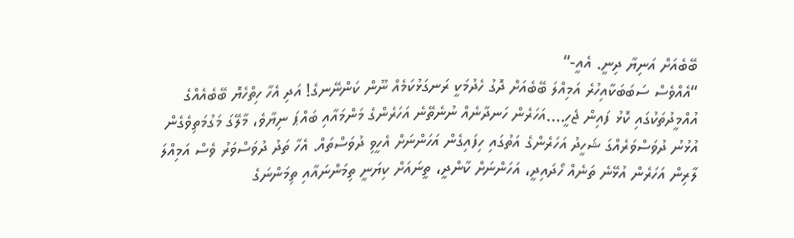ބޭބެއަށް އަނިޔާ ދިނީ. އެއީ-“
“އެއްވެސް ސަބަބަކާއިހުރެ އަމިއްލަ ބޭބެއަށް ދޮގު ހެދުމަކީ ރަނގަޅުކަމެއް ނޫން ކަންނޭނގެ! އަދި އެހާ ހިތްހެޔޮ ބޭބެއެއްގެ އުއްމީދުތަކުގައި ކޮޅު ފައިން ޖެހީ….އަހަރެން ހަނދާނެއް ނުނެތޭނެ އަހަރެންގެ މަންމައާއި ބައްޕަ ނިޔާވެ، މާލޭގަ މަގުމަތިވެގެން އުޅުނު ދުވަސްވަރެއްގަ ޝަހީދު އަހަރެންގެ އަތުގައި ހިފައިގެން އަހަންނަށް އެހީވި ދުވަސްތައް. އެހާ ތަދު ދުވަސްވަރު ވެސް އަމިއްލަ ލާރިން އަހަރެން އުޅޭނެ ތަނެއް ހޯދައިދީ، އަހަންނަށް ކާންދީ، ތީނައަށް ކިޔަނީ ތިމަންނައާއި ތިމަންނަގެ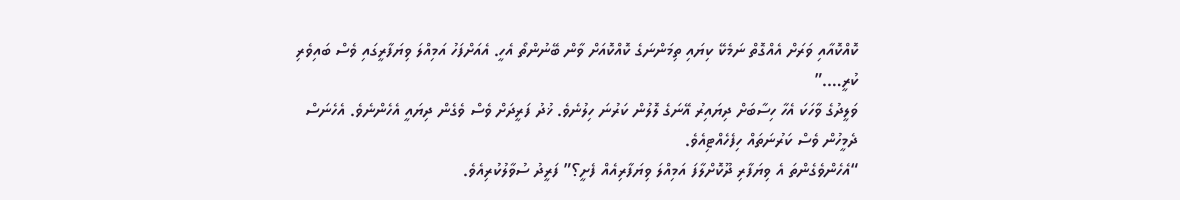ކޮއްކޮއާއި ވަރަށް އެއްގޮތް ނަމެކޭ ކިޔައި ތިމަންނަގެ ކޮއްކޮއަށް ވާން ބޭނުންތޯ އެހީ. އެއަށްފަހު އަމިއްލަ ވިޔަފާރީގައި ވެސް ބައިވެރި ކުރީ….”
ވަލީދުގެ ވާހަކަ އެހާ ހިސާބަށް ދިޔައިރު އޭނަގެ ލޮލުން ކަރުނަ ހިލުނެވެ. ޚުދު ފަރީދަށް ވެސް ވެގެން ދިޔައީ އެހެންނެވެ. އެހެނަސް ދެމީހުން ވެސް ކަރުނަތައް ހިފެހެއްޓިއެވެ.
“އެހެންވެގެންތަ އެ ވިޔަފާރި ދޫކޮށްލާފަ އަމިއްލަ ވިޔަފާރިއެއް ފެށީ؟” ފަރީދު ސުވާލުކުރިއެވެ.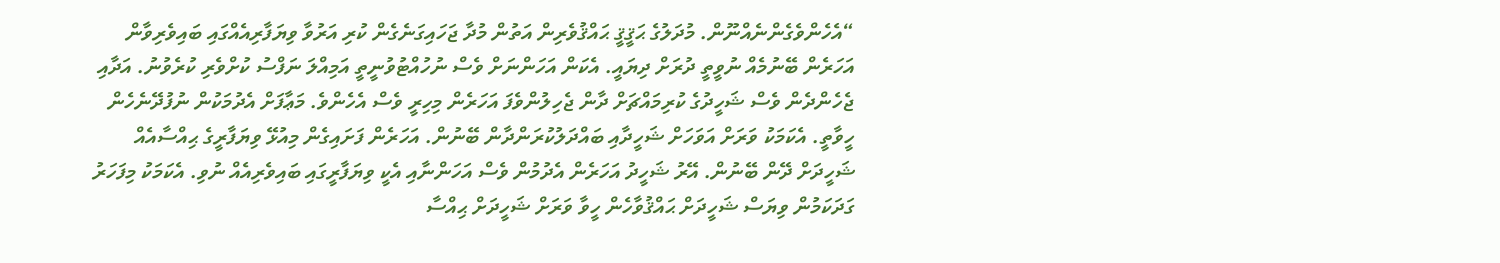“އެހެންވެގެންނެއްނޫން. މުދަލުގެ ޙަޤީޤީ ޙައްޤުވެރިން އަތުން މުދާ ޖަހައިގަނެގެން ކުރި އަރުވާ ވިޔަފާރިއެއްގައި ބައިވެރިވާން އަހަރެން ބޭނުމެއް ނުވީތީ ދުރަށް ދިޔައީ. އެކަން އަހަންނަށް ވެސް ނުހުއްޓުވުނީތީ އަމިއްލަ ނަފްސު ކުށްވެރި ކުރެވުނު. އަދާއި ޖެހެންދެން ވެސް ޝަހީދުގެ ކުރިމައްޗަށް ދާން ޖެހިލުންވެފަ އަހަރެން މިހިރީ ވެސް އެހެންވެ. މަޢާފަށް އެދުމަކުން ނުފުދޭނެހެން ހީވާތީ. އެކަމަކު ވަރަށް އަވަހަށް ޝަހީދާއި ބައްދަލުކުރަންދާން ބޭނުން. އަހަރެން ފަށައިގެން މިއުޅޭ ވިޔަފާރީގެ ޙިއްސާއެއް ޝަހީދަށް ދޭން ބޭނުން. އޭރު ޝަހީދު އަހަރެން އެދުމުން ވެސް އަހަންނާއި އެކީ ވިޔަފާރީގައި ބައިވެރިއެއް ނުވި. އެކަމަކު މިފަހަރު ގަދަކަމުން ވިޔަސް ޝަހީދަށް ޙައްޤުވާހެން ހީވާ ވަރަށް ޝަހީދަށް ޙިއްސާ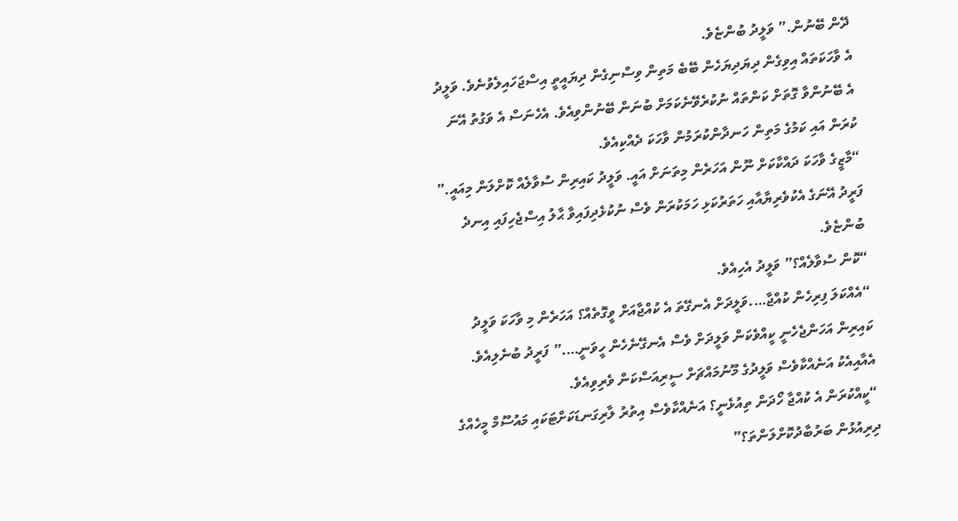ދޭން ބޭނުން.” ވަލީދު ބުންޏެވެ.
އެ ވާހަކަތައް އިވިގެން ދިޔަދިޔަހެން ބޭބެ މަތިން ވިސްނިގެން ދިޔައީތީ އިސްޖަހައިލެވުނެވެ. ވަލީދު އެ ބޭނުންވާ ގޮތަށް ކަންތައް ނުކުރެވޭނެކަމަށް ބުނަން ބޭނުންވިއެވެ. އެހެނަސް އެ ވަގުތު އޭނަ ކުރަން އައި ކަމުގެ މަތިން ހަނދާންކުރަމުން ވާހަކަ ދެއްކިއެވެ.
“މާޒީގެ ވާހަކަ ދައްކާކަށް ނޫން އަހަރެން މިތަނަށް އައީ. ވަލީދު ކައިރިން ސުވާލެއް ކޮށްލަން މިއައީ.” ފަރީދު އޭނަގެ އެކުވެރިޔާއާއި ހަތަރުކަޅި ހަމަކުރަން ވެސް ނުކުޅެދިފައިވާ ޙާލު އިސްޖެހިފައި އިނދެ ބުންޏެވެ.
“ކޮން ސުވާލެއް؟” ވަލީދު އެހިއެވެ.
“އެއްކަލަ ފިރިހެން ކުއްޖާ….ވަލީދަށް އެނގޭތަ އެ ކުއްޖާއަށް ވީގޮތެއް؟ އަހަރެން މި ވާހަކަ ވަލީދު ކައިރިން އަހަންޖެހެނީ ކީއްވެކަން ވަލީދަށް ވެސް އެނގޭނެހެން ހީވަނީ….” ފަރީދު ބުނެލިއެވެ. އެއާއިއެކު އަނެއްކާވެސް ވަލީދުގެ މޫނުމައްޗަށް ސީރިއަސްކަން ވެރިވިއެވެ.
“ކީއްކުރަން އެ ކުއްޖާ ހޯދަން ތިއުޅެނީ؟ އަނެއްކާވެސް އިތުރު ލާރިގަނޑަކަށްޓަކައި މައުސޫމް މީހެއްގެ ދިރިއުޅުން ބަރުބާދުކޮށްލަންތަ؟”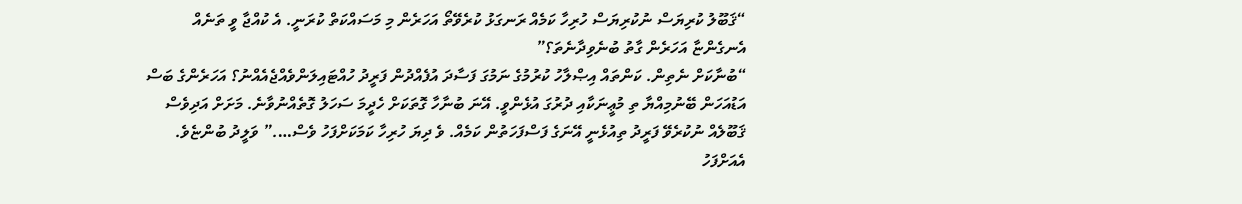“ޤަބޫލު ކުރިޔަސް ނުކުރިޔަސް ހުރިހާ ކަމެއް ރަނގަޅު ކުރެވޭތޯ އަހަރެން މި މަސައްކަތް ކުރަނީ. އެ ކުއްޖާ ވީ ތަނެއް އެނގެންޏާ އަހަރެން ގާތު ބުނެވިދާނެތަ؟”
“ބުނާކަށް ނެތިން. ކަންތައް އިޞްލާހު ކުރުމުގެ ނަމުގަ ފަސާދަ އުފެއްދުން ފަރީދު ހުއްޓައިލަންވެއްޖެއެއްނު؟ އަހަރެންގެ ބަސް އަޑުއަހަން ބޭނުމިއްޔާ ތި މުޢީނަކާއި ދުރުގަ އުޅެންވީ. އޭނަ ބުނާހާ ގޮތަކަށް ހެދީމަ ސަހަލު ގޮތެއްނުވާނެ. މަށަށް އަދިވެސް ޤަބޫލެއް ނުކުރެވޭ ފަރީދު ތިއުޅެނީ އޭނަގެ ފަސްފަހަތުން ކަމެއް. ވެ ދިޔަ ހުރިހާ ކަމަކަށްފަހު ވެސް….” ވަލީދު ބުންޏެވެ. އެއަށްފަހު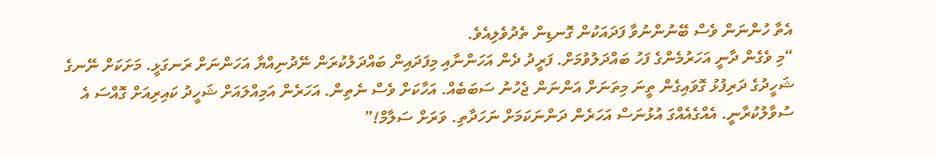އެތާ ހުންނަން ވެސް ބޭނުންނުވާ ފަދައަކުން ގޮނޑިން ތެދުވެލިއެވެ.
“މި ވެގެން ދާނީ އަހަރުމެންގެ ފަހު ބައްދަލުވުމަށް. ފަރީދު ދެން އަހަންނާއި މިފަދައިން ބައްދަލުކުރަން ނޭދުނިއްޔާ އަހަންނަށް ރަނގަޅީ. މަށަކަށް ނޭނގެ ޝަހީދުގެ ދަރިފުޅު ގޮވައިގެން ތީނަ މިތަނަށް އަންނަން ޖެހުނު ސަބަބެއް. އަހާކަށް ވެސް ނެތިން. އަހަރެން އަމިއްލައަށް ޝަހީދު ކައިރިއަށް ގޮއްސަ އެ ސުވާލުކުރާނީ. އެއްގެއެއްގަ އުޅުނަސް އަހަރެން ދަންނަކަމަށް ނަހަދާތި. ވަރަށް ސަލާމް!”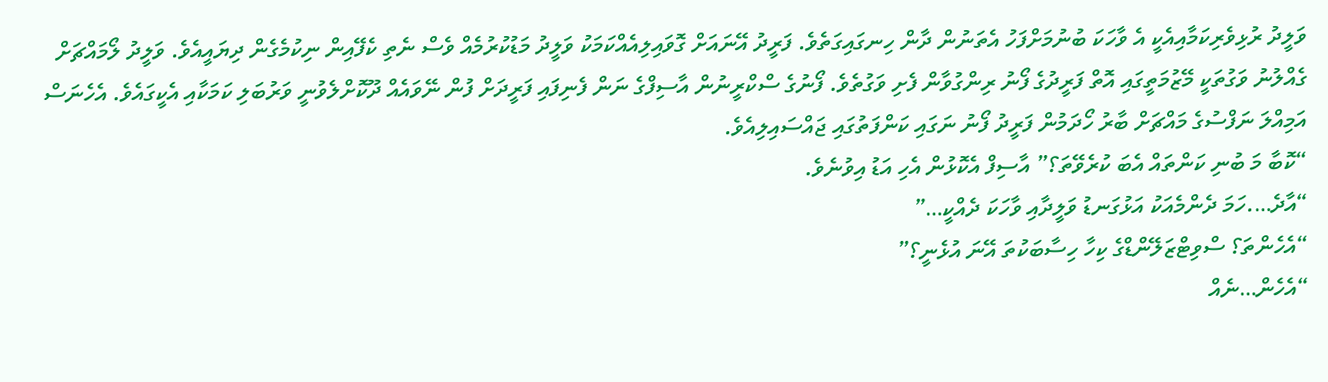ވަލީދު ރުޅިވެރިކަމާއިއެކީ އެ ވާހަކަ ބުނުމަށްފަހު އެތަނުން ދާން ހިނގައިގަތެވެ. ފަރީދު އޭނައަށް ގޮވައިލިއެއްކަމަކު ވަލީދު މަޑުކުރުމެއް ވެސް ނެތި ކެފޭއިން ނިކުމެގެން ދިޔައީއެވެ. ވަލީދު ލޯމައްޗަށް ގެއްލުނު ވަގުތަކީ މޭޒުމަތީގައި އޮތް ފަރީދުގެ ފޯނު ރިންގުވާން ފެށި ވަގުތެވެ. ފޯނުގެ ސްކްރީނުން އާސިފްގެ ނަން ފެނިފައި ފަރީދަށް ފުން ނޭވައެއް ދޫކޮށްލެވުނީ ވަރުބަލި ކަމަކާއި އެކީގައެވެ. އެހެނަސް އަމިއްލަ ނަފްސުގެ މައްޗަށް ބާރު ހޯދަމުން ފަރީދު ފޯނު ނަގައި ކަންފަތުގައި ޖައްސައިލިއެވެ.
“ކޮބާ މަ ބުނި ކަންތައް އެބަ ކުރެވޭތަ؟” އާސިފް އެކޮޅުން އެހި އަޑު އިވުނެވެ.
“އާދެ….ހަމަ ދެންމެއަކު އަޅުގަނޑު ވަލީދާއި ވާހަކަ ދެއްކީ…”
“އެހެންތަ؟ ސްވިޓްޒަލޭންޑްގެ ކިހާ ހިސާބަކުތަ އޭނަ އުޅެނީ؟”
“އެހެން…ނެއް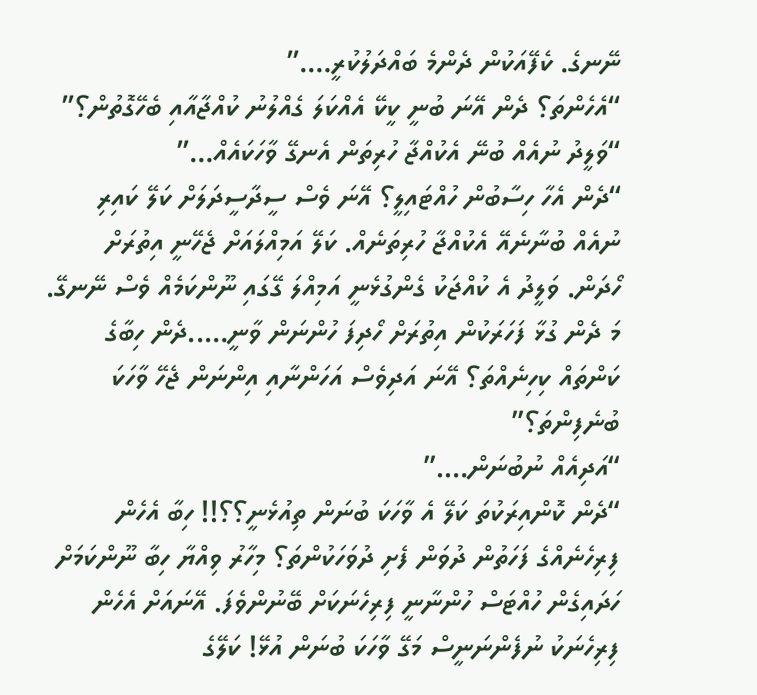ނޭނގެ. ކެފޭއަކުން ދެންމެ ބައްދަލުކުރީ….”
“އެހެންތަ؟ ދެން އޭނަ ބުނީ ކީކޭ އެއްކަލަ ގެއްލުނު ކުއްޖާއާއި ބެހޭގޮތުން؟”
“ވަލީދު ނުއެއް ބުނޭ އެކުއްޖާ ހުރިތަން އެނގޭ ވާހަކައެއް…”
“ދެން އެހާ ހިސާބުން ހުއްޓައިލީ؟ އޭނަ ވެސް ސީދާސީދަލަށް ކަލޭ ކައިރި ނުއެއް ބުނާނެއޭ އެކުއްޖާ ހުރިތަނެއް. ކަލޭ އަމިއްލައަށް ޖެހޭނީ އިތުރަށް ހޯދަން. ވަލީދު އެ ކުއްޖަކު ގެންގުޅެނީ އަމިއްލަ ގޭގައި ނޫންކަމެއް ވެސް ނޭނގޭ. މަ ދެން ގުޅާ ފަހަރަކުން އިތުރަށް ހޯދިފަ ހުންނަން ވާނީ…..ދެން ހިބާގެ ކަންތައް ކިހިނެއްތަ؟ އޭނަ އަދިވެސް އަހަންނާއި އިންނަން ޖެހޭ ވާހަކަ ބުނެފިންތަ؟”
“އަދިއެއް ނުބުނަން….”
“ދެން ކޮންއިރަކުތަ ކަލޭ އެ ވާހަކަ ބުނަން ތިއުޅެނީ؟؟!! ހިބާ އެހެން ފިރިހެނެއްގެ ފަހަތުން ދުވަން ފެށި ދުވަހަކުންތަ؟ މިހާރު ވިއްޔާ ހިބާ ނޫންކަމަށް ހަދައިގެން ހުއްޓަސް ހުންނާނީ ފިރިހެނަކަށް ބޭނުންވެފަ. އޭނައަށް އެހެން ފިރިހެނަކު ނުފެންނަނީސް މަގޭ ވާހަކަ ބުނަން އުޅޭ! ކަލޭގެ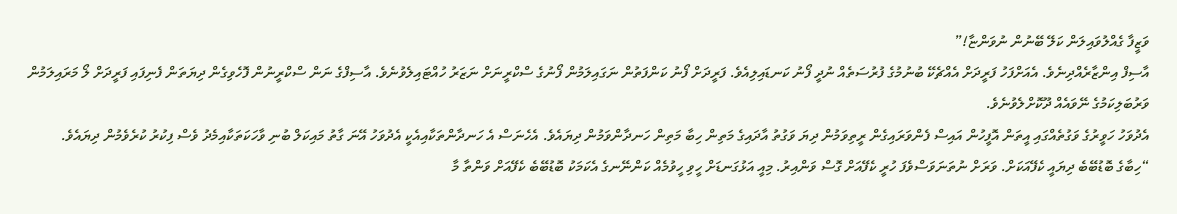ވަޒީފާ ގެއްލުވައިލަން ކަލޭ ބޭނުން ނުވަންޏާ!”
އާސިފް އިންޒާރެއްދިނެވެ. އެއަށްފަހު ފަރީދަށް އެއްޗެކޭ ބުނުމުގެ ފުރުސަތެއް ނުދީ ފޯނު ކަނޑައިލިއެވެ. ފަރީދަށް ފޯނު ކަންފަތުން ނަގައިލަމުން ފޯނުގެ ސްކްރީނަށް ނަޒަރު ހުއްޓައިލެވުނެވެ. އާސިފްގެ ނަން ސްކްރީނުން ފޮހެވިގެން ދިޔަތަން ފެނިފައި ފަރީދަށް ލޯ މަރައިލަމުން ވަރުބަލިކަމުގެ ނޭވައެއް ދޫކޮށްލެވުނެވެ.
އެދުވަހު ހަވީރުގެ ވަގުތެއްގައި އީތަން އޮފީހުން އައިސް ފެންވަރައިގެން ރީތިވަމުން ދިޔަ ވަގުތު އާދައިގެ މަތިން ހިބާ މަތިން ހަނދާންވަމުން ދިޔައެވެ. އެހެނަސް އެ ހަނދާންތަކާއިއެކީ އެދުވަހު އޭނަ ގާތު މައިކަލް ބުނި ވާހަކަތަކާއިމެދު ވެސް ފިކުރު ކުރެވެމުން ދިޔައެވެ.
“ހިބާގެ ބޮޑުބޭބެ ދިޔައީ ކެފޭއަކަށް. ވަރަށް ނުތަނަވަސްވެފަ ހުރީ ކެފޭއަށް ގޮސް ވަންއިރު. މިއީ އަޅުގަނޑަށް ހީވި ހީވުމެއް ކަންނޭނގެ އެކަމަކު ބޮޑުބޭބެ ކެފޭއަށް ވަންތާ މާ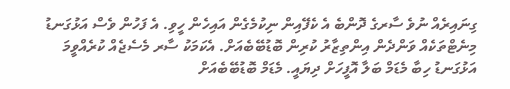ގިނައިރެއް ނުވެ ސާރގެ ދޮންބެ އެ ކެފޭއިން ނިކުމެގެން އައިހެން ހީވި. އެ ފަހުން ވެސް އަޅުގަނޑު މިނެޓްތަކެއް ވަންދެން އިންތިޒާރު ކުރިން ބޮޑުބޭބެއަށް. އެކަމަކު ސާރ މެސެޖެއް ކުރެއްވީމަ އަޅުގަނޑު ހިބާ މެޑަމް ބަލާ އޮފީހަށް ދިޔައީ. މެޑަމް ބޮޑުބޭބެއަށް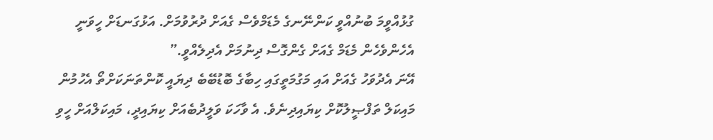ގުޅުއްވީމަ ބުނުއްވީ ކަންނޭނގެ މެޑަމްވެސް ގެއަށް ދުރުވުމަށް. އަޅުގަނޑަށް ހީވަނީ އެހެންވެހެން މެޑަމް ގެއަށް ގެންގޮސް ދިނުމަށް އެދިލެއްވީ.”
އޭނަ އެދުވަހު ގެއަށް އައި މަގުމަތީގައި ހިބާގެ ބޮޑުބޭބެ ދިޔައީ ކޮންތަނަކަށްތޯ އެހުމުން މައިކަލް ތަފްޞީލުކޮށް ކިޔައިދިނެވެ. އެ ވާހަކަ ވަލީދުބެއަށް ކިޔައިދީ، މައިކަލްއަށް ހީވި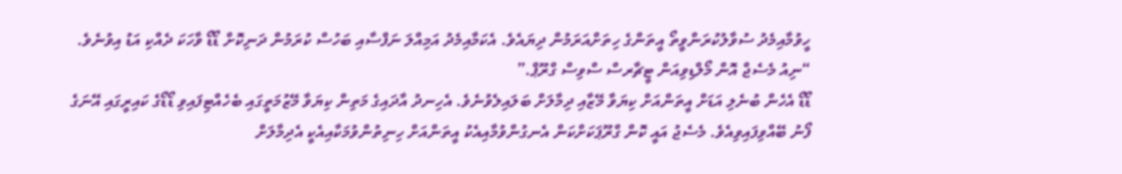ހީވުމާއިމެދު ސުވާލުކުރަންވީތޯ އީތަންގެ ހިތަށްއަރަމުން ދިޔައެވެ. އެކަމާއިމެދު އަމިއްލަ ނަފްސާއި ބަހުސް ކުރަމުން ދަނިކޮށް ޑޯޑޯ ވާހަކަ ދެއްކި އަޑު އިވުނެވެ.
“ނިއު މެސެޖް އޮން މޯލްޑިވިއަން ޓީޗާރސް ސްވިސް ގްރޫޕް.”
ޑޯޑޯ އެހެން ބުނެލި އަޑަށް އީތަންއަށް ކިޔަވާ މޭޒާއި ދިމާލަށް ބަލައިލެވުނެވެ. އެހިނދު އާދައިގެ މަތިން ކިޔަވާ މޭޒުމަތީގައި ބެހެއްޓިފައިވި ޑޯޑޯގެ ކައިރީގައި އޭނަގެ ފޯނު ބޭއްވިފައިވިއެވެ. މެސެޖު އައީ ކޮން ގްރޫޕަކަށްކަން އެނގުންވުމާއިއެކު އީތަންއަށް ހިނިތުންވުމަކާއިއެކީ އެދިމާލަށް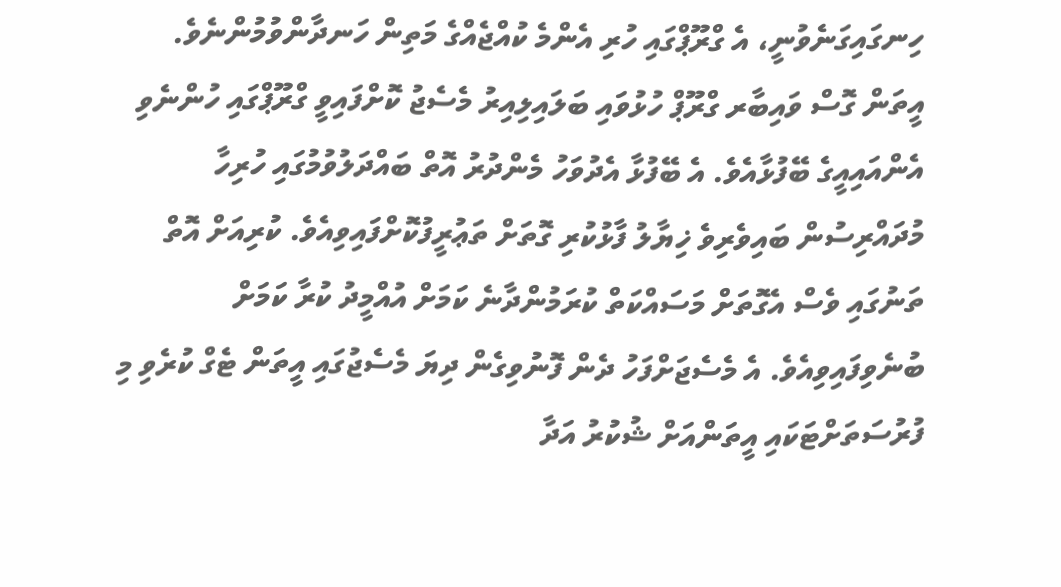ހިނގައިގަނެވުނީ، އެ ގްރޫޕްގައި ހުރި އެންމެ ކުއްޖެއްގެ މަތިން ހަނދާންވުމުންނެވެ.
އީތަން ގޮސް ވައިބާރ ގްރޫޕް ހުޅުވައި ބަލައިލިއިރު މެސެޖު ކޮށްފައިވީ ގްރޫޕްގައި ހުންނެވި އެންއައިއީގެ ބޭފުޅާއެވެ. އެ ބޭފުޅާ އެދުވަހު މެންދުރު އޮތް ބައްދަލުވުމުގައި ހުރިހާ މުދައްރިސުން ބައިވެރިވެ ޚިޔާލު ފާޅުކުރި ގޮތަށް ތަޢުރީފުކޮށްފައިވިއެވެ. ކުރިއަށް އޮތް ތަނުގައި ވެސް އެގޮތަށް މަސައްކަތް ކުރަމުންދާނެ ކަމަށް އުއްމީދު ކުރާ ކަމަށް ބުނެވިފައިވިއެވެ. އެ މެސެޖަށްފަހު ދެން ފޮނުވިގެން ދިޔަ މެސެޖުގައި އީތަން ޓެގް ކުރެވި މި ފުރުސަތަށްޓަކައި އީތަންއަށް ޝުކުރު އަދާ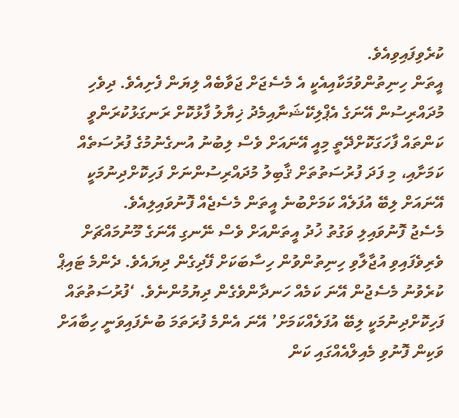ކުރެވިފައިވިއެވެ.
އީތަން ހިނިތުންވުމަކާއިއެކީ އެ މެސެޖަށް ޖަވާބެއް ލިޔަން ފެށިއެވެ. ދިވެހި މުދައްރިސުން އޭނަގެ އެޕްލިކޭޝަނާއިމެދު ޚިޔާލު ފާޅުކޮށް ރަނގަޅުކުރަންވީ ކަންތައް ފާހަގަކޮށްދޭތީ މިއީ އޭނައަށް ވެސް ލިބުނު އުނގެނުމުގެ ފުރުސަތެއް ކަމަށާއި، މި ފަދަ ފުރުސަތުތަށް ޤާބިލު މުދައްރިސުންނަށް ފަހިކޮށްދިނުމަކީ އޭނައަށް ލިބޭ އުފަލެއް ކަމަށްބުނެ އީތަން މެސެޖެއް ފޮނުވައިލިއެވެ.
މެސެޖު ފޮނުވައިލި ވަގުތު ޚުދު އީތަންއަށް ވެސް ނޭނގި އޭނަގެ މޫނުމައްޗަށް ވެރިވެފައިވި އުޖާލާވި ހިނިތުންވުން ހިސާބަކަށް ފޭދިގެން ދިޔައެވެ. ދެންމެ ޓައިޕް ކުރެވުނު މެސެޖުން އޭނަ ކަމެއް ހަނދާންވެގެން ދިޔުމުންނެވެ. ‘ފުރުސަތުތައް ފަހިކޮށްދިނުމަކީ ލިބޭ އުފަލެއްކަމަށް’ އޭނަ އެންމެ ފުރަތަމަ ބުނެފައިވަނީ ހިބާއަށް ވަކިން ފޮނުވި މެއިލްއެއްގައި ކަން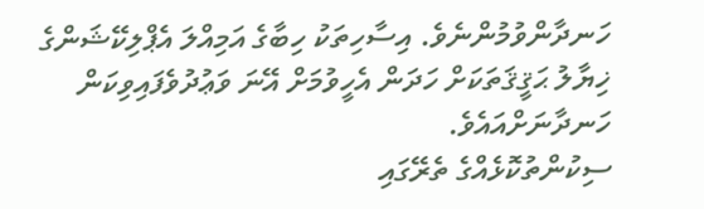ހަނދާންވުމުންނެވެ. އިސާހިތަކު ހިބާގެ އަމިއްލަ އެޕްލިކޭޝަންގެ ޚިޔާލު ޙަޤީޤަތަކަށް ހަދަން އެހީވުމަށް އޭނަ ވަޢުދުވެފައިވިކަން ހަނދާނަށްއައެވެ.
ސިކުންތުކޮޅެއްގެ ތެރޭގައި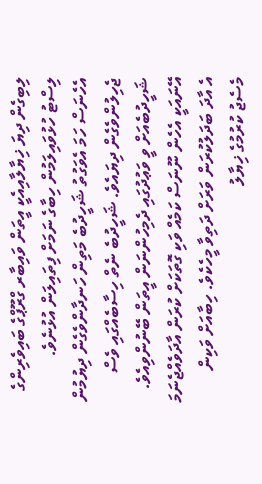ލިބިގެން ދިޔަ ޚިޔާލާއިއެކީ އީތަން ވައިބާރ ގްރޫޕްގެ ބައިވެރިންގެ ލިސްޓު ހުޅުވައިލަމުން ހިބާގެ ނަމަށް ފިތައިލަން އުޅުނެވެ. އެހެނަސް ހަމަ އެވަގުތު ޝަހީދުބެ މަތިން ހަނދާންވެގެން ދިޔުމުން ޖެހިލުންވެގެން ދިޔައެވެ. ޝަހީދުބެ ނެތް ހިސާބެއްގައި ވެސް ޝަހީދުބެއަށް ވީ ވަޢުދުގައި ދެމިހުންނަން އީތަން ބޭނުންވިއެވެ. އޭނައަކީ އެހެން ނޫނަސް ކަމެއް ވަކި ގޮތަކަށް ކުރަން އާދަވެއްޖެނަމަ އެ އާދަ ބަދަލުކުރަން ވަރަށް ދަތިވާ މީހެކެވެ. ހިބާއަށް ވަކިން މެސެޖު ކުރުމުގެ ޚިޔާލު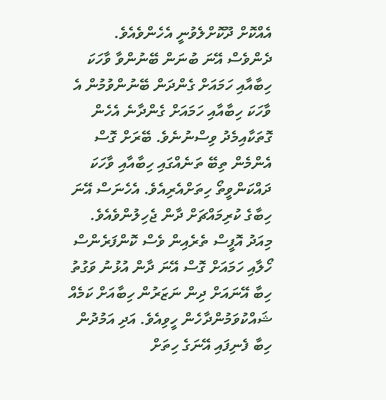އެއްކޮށް ދޫކޮށްލެވުނީ އެހެންވެއެވެ.
ދެންވެސް އޭނަ ބުނަން ބޭނުންވާ ވާހަކަ ހިބާއާއި ހަމައަށް ގެންދަން ބޭނުންވުމުން އެ ވާހަކަ ހިބާއާއި ހަމައަށް ގެންދާނެ އެހެން ގޮތަކާއިމެދު ވިސްނުނެވެ. ބޭރަށް ގޮސް އެންމެން ތިބޭ ތަނެއްގައި ހިބާއާއި ވާހަކަ ދައްކަންވީތޯ ހިތަށްއެރިއެވެ. އެހެނަސް އޭނަ ހިބާގެ ކުރިމައްޗަށް ދާން ޖެހިލުންވެއެވެ. މިއަދު އޮފީސް ތެރެއިން ވެސް ކޮންފަރެންސް ހޯލާއި ހަމައަށް ގޮސް އޭނަ ދާން އުޅުނު ވަގުތު ހިބާ އޭނައަށް ދިން ނަޒަރުން ހިބާއަށް ކަމެއް ޝައްކުވަމުންދާހެން ހީވިއެވެ. އަދި އަމުދުން ހިބާ ފެނިފައި އޭނަގެ ހިތަށް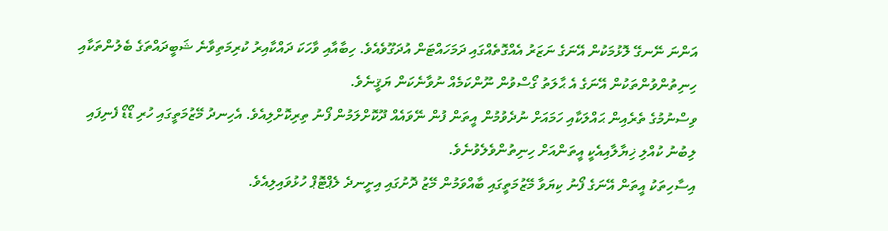އަންނަ ނޭނގޭ ލޮޅުމަކުން އޭނަގެ ނަޒަރު އެއްގޮތެއްގައި ދަމަހައްޓަން އުދަގޫވެއެވެ. ހިބާއާއި ވާހަކަ ދައްކާއިރު ކުރިމަތިވާނެ ޝަބީދައްތަގެ ބެލުންތަކާއި ހިނިތުންވުންތަކުން އޭނަގެ އެ ޙާލަތު ގޯސްވުން ނޫންކަމެއް ނުވާނެކަން ޔަޤީނެވެ.
ވިސްނުމުގެ ތެރެއިން ޙައްލަކާއި ހަމައަށް ނުދެވުމުން އީތަން ފުން ނޭވައެއް ދޫކޮށްލަމުން ފޯނު ތިރިކޮށްލިއެވެ. އެހިނދު މޭޒުމަތީގައި ހުރި ޑޯޑޯ ފެނިފައި ލިބުނު ކުއްލި ޚިޔާލާއިއެކީ އީތަންއަށް ހިނިތުންވެލެވުނެވެ.
އިސާހިތަކު އީތަން އޭނަގެ ފޯނު ކިޔަވާ މޭޒުމަތީގައި ބާއްވަމުން މޭޒު ދޮށުގައި އިށީނދެ ލެޕްޓޮޕް ހުޅުވައިލިއެވެ.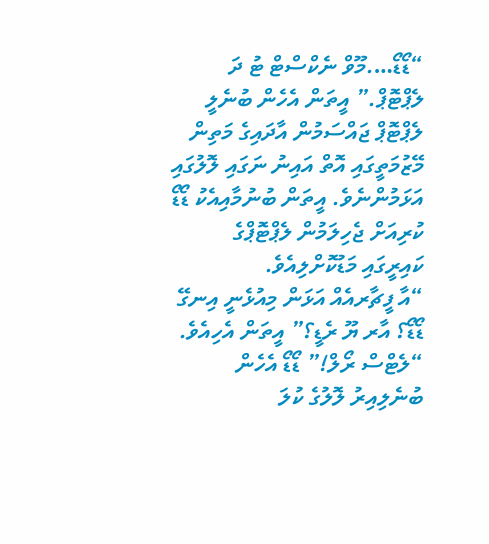“ޑޯޑޯ….މޫވް ނެކްސްޓް ޓު ދަ ލެޕްޓޮޕް.” އީތަން އެހެން ބުނެލީ ލެޕްޓޮޕް ޖައްސަމުން އާދައިގެ މަތިން މޭޒުމަތީގައި އޮތް އައިނު ނަގައި ލޮލުގައި އަޅަމުންނެވެ. އީތަން ބުނުމާއިއެކު ޑޯޑޯ ކުރިއަށް ޖެހިލަމުން ލެޕްޓޮޕްގެ ކައިރީގައި މަޑުކޮށްލިއެވެ.
“އާ ފީޗާރއެއް އަޅަން މިއުޅެނީ އިނގޭ ޑޯޑޯ؟ އާރ ޔޫ ރެޑީ؟” އީތަން އެހިއެވެ.
“ލެޓްސް ރޯލް!” ޑޯޑޯ އެހެން ބުނެލިއިރު ލޮލުގެ ކުލަ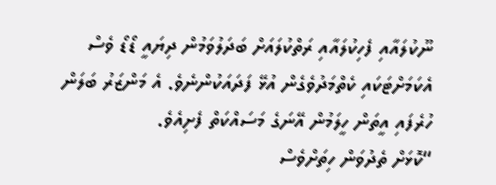ނޫކުލައާއި ފެހިކުލައާއި ރަތްކުލައަށް ބަދަލުވަމުން ދިޔައީ ޑޯޑޯ ވެސް އެކަމަށްޓަކައި ކެތްމަދުވެގެން އުޅޭ ފަދައަކުންނެވެ. އެ މަންޒަރު ބަލަން ހުރެފައި އީތަން ހީލަމުން އޭނަގެ މަސައްކަތް ފެށިއެވެ.
“ކޮޅަށް ތެދުވަން ހިތަށްވެސް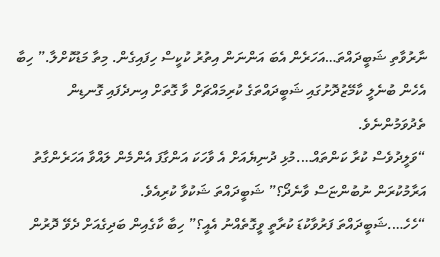ނާރުވާތި ޝަބީދައްތަ…އަހަރެން އެބަ އަންނަން އިތުރު ކުކީސް ހިފައިގެން. މިތާ މަޑުކޮށްލާ.” ހިބާ އެހެން ބުނެލީ ކާމޭޒުދޮށުގައި ޝަބީދައްތަގެ ކުރިމައްޗަށް ވާ ގޮތަށް އިނދެފައި ގޮނޑިން ތެދުވަމުންނެވެ.
“ވަލީދުވެސް ކުރާ ކަންތައް….މުޅި ދުނިޔެއަށް އެ ވާހަކަ އަންގާފަ އެންމެން ލައްވާ އަހަރެންގާތު އަރާމުކުރަން ނުބުންޏަސް ވާނެދޯ؟” ޝަބީދައްތަ ޝަކުވާ ކުރިއެވެ.
“ހެހެ….ޝަބީދައްތަ ފަރުވާކުޑަ ކުރާތީ ވީގޮތެއްނު އެއީ؟” ހިބާ ކާގެއިން ބަދިގެއަށް ދެވޭ ދޮރުން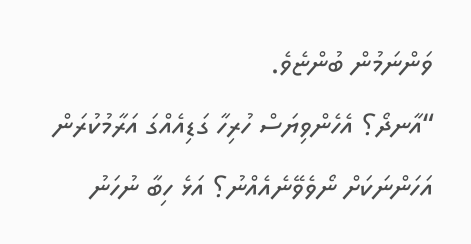ވަންނަމުން ބުންޏެވެ.
“އާނދޯ؟ އެހެންވިޔަސް ހުރިހާ ގަޑިއެއްގަ އަރާމުކުރަން އަހަންނަކަށް ނޯވެވޭނެއެއްނު؟ އަޅެ ހިބާ ނުހަނު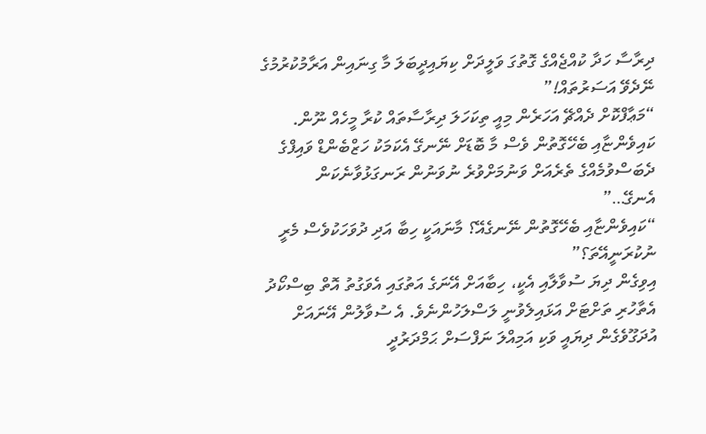ދިރާސާ ހަދާ ކުއްޖެއްގެ ގޮތުގަ ވަލީދަށް ކިޔައިދީބަލަ މާ ގިނައިން އަރާމުކުރުމުގެ ނޭދެވޭ އަސަރުތައް!”
“މަޢާފްކޮށް ދެއްޗޭ އަހަރެން މިއީ ތިކަހަލަ ދިރާސާތައް ކުރާ މީހެއް ނޫން. ކައިވެންޏާއި ބެހޭގޮތުން ވެސް މާ ބޮޑަށް ނޭނގޭ އެކަމަކު ހަޒްބެންޑް ވައިފްގެ ދެބަސްވުމެއްގެ ތެރެއަށް ވަނުމަށްވުރެ ނުވަނުން ރަނގަޅުވާނެކަން އެނގޭ…”
“ކައިވެންޏާއި ބެހޭގޮތުން ނޭނގެއޭ؟ މާނައަކީ ހިބާ އަދި ދުވަހަކުވެސް މެރީ ނުކުރަނީއޭތަ؟”
އިވިގެން ދިޔަ ސުވާލާއި އެކީ، ހިބާއަށް އޭނަގެ އަތުގައި އެވަގުތު އޮތް ބިސްކޯދު އެތާހުރި ތަށްޓަށް އަޅައިލެވުނީ ލަސްލަހުންނެވެ. އެ ސުވާލުން އޭނައަށް އުދަގޫވެގެން ދިޔައީ ވަކި އަމިއްލަ ނަފްސަށް ޙަމްދަރުދީ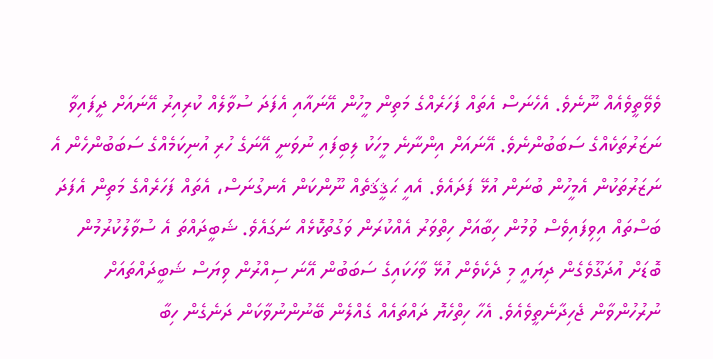ވެވޭތީވެއެއް ނޫނެވެ. އެހެނަސް އެތައް ފަހަރެއްގެ މަތިން މީހުން އޭނައާއި އެފަދަ ސުވާލެއް ކުރިއިރު އޭނައަށް ދީފައިވާ ނަޒަރުތަކެއްގެ ސަބަބުންނެވެ. އޭނައަށް އިންނާނެ މީހަކު ލިބިފައި ނުވަނީ އޭނަގެ ހުރި އުނިކަމެއްގެ ސަބަބުންހެން އެ ނަޒަރުތަކުން އެމީހުން ބުނަން އުޅޭ ފަދައެވެ. އެއީ ޙަޤީޤަތެއް ނޫންކަން އެނގުނަސް، އެތައް ފަހަރެއްގެ މަތިން އެފަދަ ބަސްތައް އިވިފައިވެސް ވުމުން ހިބާއަށް ހިތްވަރު އެއްކުރަން ވަގުތުކޮޅެއް ނަގައެވެ. ޝަބީދައްތަ އެ ސުވާލުކުރުމުން ބޮޑަށް އުދަގޫވެގެން ދިޔައީ މި ދެކެވެން އުޅޭ ވާހަކައިގެ ސަބަބުން އޭނަ ސިއްރުން ވިޔަސް ޝަބީދައްތައަށް ނުރުހުންވާން ޖެހިދާނެތީވެއެވެ. އެހާ ހިތްހެޔޮ ދައްތައެއް ގެއްލެން ބޭނުންނުވާކަން ދަނެގެން ހިބާ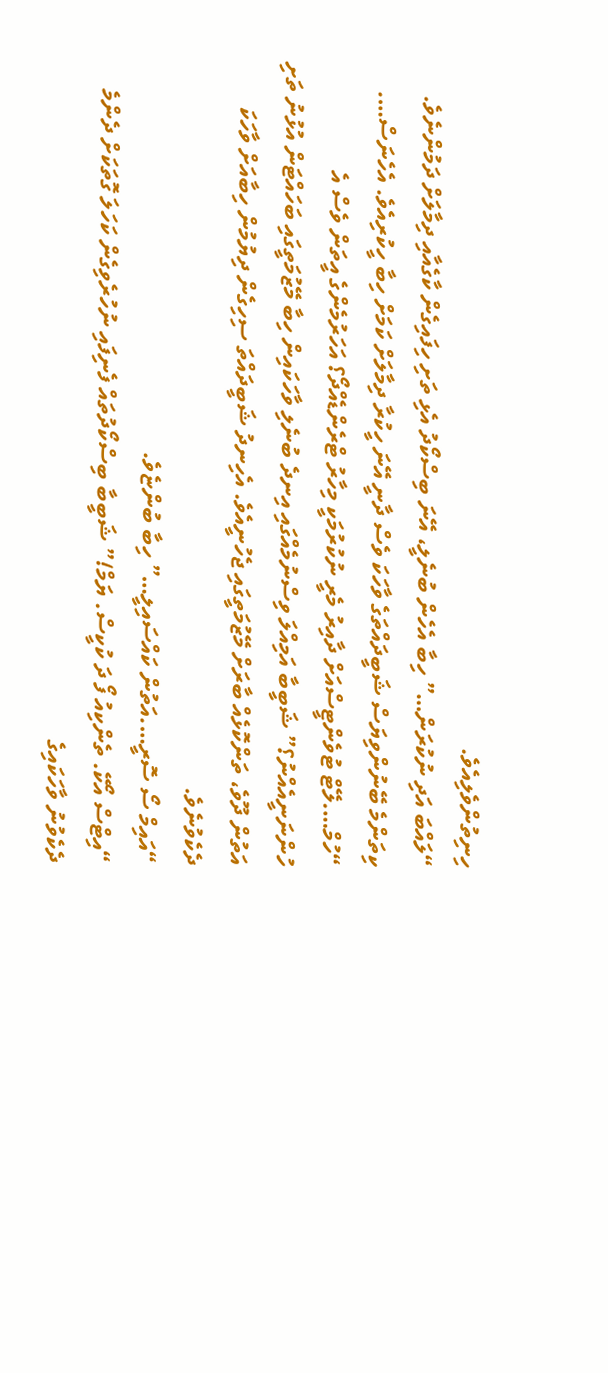ހިނިތުންވެލިއެވެ.
“ލައްބަ އަދި ނުކުރަން…” ހިބާ އެހެން ބުނެލީ، އޭނަ ބިސްކޯދު އެޅި ތަށި ހިފައިގެން ކާގެއާއި ދިމާލަށް ދަމުންނެވެ. ކިތަންމެ ބޭނުންވިޔަސް ޝަބީދައްތަގެ ވާހަކަ ވެސް ދާނީ އޭނަ ހީކުރާ ދިމާލަށް ކަމަށް ހިބާ ހީކުރިއެވެ. އެހެނަސް….
“ހުމް….ލޭޓް ޓުވެންޓީސްއަށް ދާއިރު މެރީ ނުކުރުމަކީ މިހާރު ޓްރެންޑެއްދޯ؟ އަހަރުމެންގެ އީތަން ވެސް އެ ހުންނަނީއެއްނު؟” ޝަބީބާ އަމިއްލަ ވިސްނުމެއްގައި އިނދެ ބުނެލި ވާހަކައިން ހިބާ މޭޒުމަތީގައި ބަހައްޓަން އުޅުނު ތަށި އަތުން ދޫވެ، ތަންކޮޅެއް ބާރަށް މޭޒުމަތީގައި ޖެހުނީއެވެ. އެހިނދު ޝަބީދައްތަ ސިހިގެން ދިޔުމުން ހިބާއަށް ވާހަކަ ދެކެވުނެވެ.
“އައިމް ސޯ ސޮރީ….އަތުން ކައްސައިލީ…” ހިބާ ބުންޏެވެ.
“އިޓްސް އޯކޭ. ތެންކިއު ފޯ ދަ ކުކީސް. ޔަމް!” ޝަބީބާ ބިސްކޯދުތައް ފެނިފައި ނުހުރެވިގެން ކަހަލަ ގޮތަކަށް ދެންމެ ދެކެވުނު ވާހަކައިގެ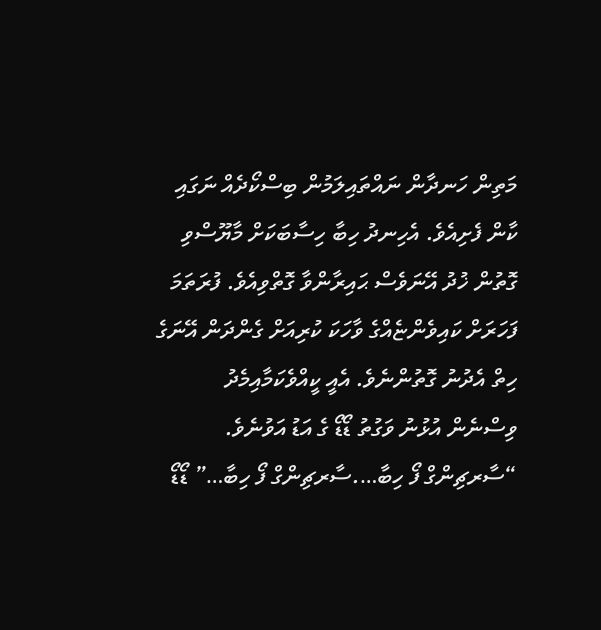މަތިން ހަނދާން ނައްތައިލަމުން ބިސްކޯދެއް ނަގައި ކާން ފެށިއެވެ. އެހިނދު ހިބާ ހިސާބަކަށް މާޔޫސްވި ގޮތުން ޚުދު އޭނަވެސް ޙައިރާންވާ ގޮތްވިއެވެ. ފުރަތަމަ ފަހަރަށް ކައިވެންޏެއްގެ ވާހަކަ ކުރިއަށް ގެންދަން އޭނަގެ ހިތް އެދުނު ގޮތުންނެވެ. އެއީ ކީއްވެކަމާއިމެދު ވިސްނެން އުޅުނު ވަގުތު ޑޯޑޯ ގެ އަޑު އަވުނެވެ.
“ސާރޗިންގް ފޯ ހިބާ….ސާރޗިންގް ފޯ ހިބާ…” ޑޯޑޯ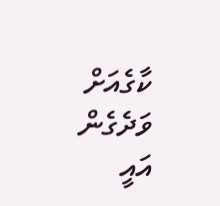ކާގެއަށް ވަދެގެން އައީ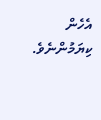އެހެން ކިޔަމުންނެވެ.